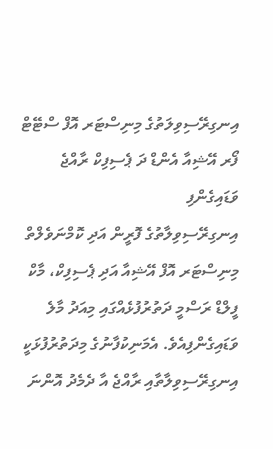އިނގިރޭސިވިލަތުގެ މިނިސްޓަރ އޮފް ސްޓޭޓް ފޯރ އޭޝިއާ އެންޑް ދަ ޕެސިފިކް ރާއްޖެ ވަޑައިގެންފި
އިނގިރޭސިވިލާތުގެ ފޮރީން އަދި ކޮމްނަވެލްތް މިނިސްޓަރ އޮފް އޭޝިއާ އަދި ޕެސިފިކް، މާކް ފީލްޑް ރަސްމީ ދަތުރުފުޅެއްގައި މިއަދު މާލެ ވަޑައިގެންފިއެވެ. އެމަނިކުފާނުގެ މިދަތުރުފުޅަކީ އިނގިރޭސިވިލާތާއި ރާއްޖެ އާ ދެމެދު އޮންނަ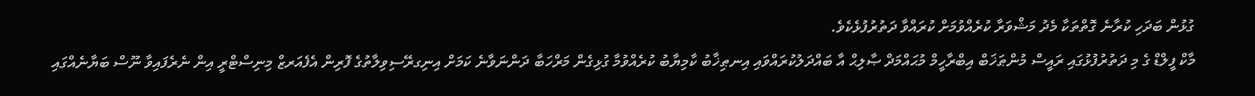ގުޅުން ބަދަހި ކުރާނެ ގޮތްތަކާ މެދު މަޝްވަރާ ކުރެއްވުމަށް ކުރައްވާ ދަތުރުފުޅެކެވެ.
މާކް ފީލްޑް ގެ މި ދަތުރުފުޅުގައި ރައީސް މުންޠަޚަބް އިބްރާހީމް މުޙައްމަދް ޞާލިޙް އާ ބައްދަލުކުރައްވައި އިނޠިޚާބު ކާމިޔާބު ކުރެއްވުމާ ގުޅިގެން މަރްހަބާ ދަންނަވާނެ ކަމަށް އިނިގރޭސިވިލާތުގެ ފޮރިން އެފެއަރޒް މިނިސްޓްރީ އިން ނެރެފައިވާ ނޫސް ބަޔާނެއްގައި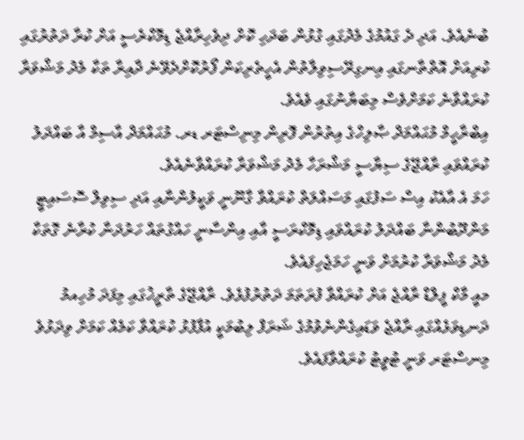ބުނެއެވެ. އަދި ދެ ގައުމުގެ މެދުގައި ގުޅުން ބަދަހި ކޮށް ދިވެހިރާއްޖެ ޑިމޮކްރެސީ އަށް ކުރާ ދަތުރުގައި ކުރިއަށް އޮތްތާނގައި އިނގިރޭސިވިލާތުން އެހީތެރިކަން ފޯރުކޮށްދެވޭނެ ދާއިރާ ތަކާ މެދު މަޝްވަރާ ކުރައްވާނެ ކަމަށްވެސް މިބަޔާނުގައި ވެއެވެ.
އިބްރާހީމް މުޙައްމަދް ޞާލިހްގެ އިތުރުން ފޮރިން މިނިސްޓަރ ޑރ. މުޙައްމަދް އާސިމް އާ ބައްދަލު ކުރައްވައި ރާއްޖޭގެ ސިޔާސީ މަޝްރަހާ މެދު މަޝްވަރާ ކުރައްވާނެއެވެ.
ހަމަ އެ އާއެކު އިސް ސަފުގައި މަސައްލަތް ކުރައްވާ ގާނޫނީ ވަކީލުންނާއި އަދި ސިވިލް ސޮސައިޓީ މަންދޫބުންނާ ބައްދަލު ކުރައްވައި ޑިމޮކްރަސީ އާއި އިންސާނީ ހައްގުތައް ހަރުދަނާ ކުރާނެ ގޮތަކާ މެދު މަޝްވަރާ ކުރުމަށް ވަނީ ހަމަޖެހިފައެވެ.
މއީ މާކް ފީލްޑް ރާއްޖެ އަށް ކުރައްވާ ފުރަތަމަ ދަތުރުފުޅެވެ. ރާއްޖޭގެ ތާރީޚުގައި މިފަދަ މުހިއމު ދަނޑިވަޅެއްގައި ރާއްޖެ ވަޑައިގެންނެވުމުގެ ޝަރަފް ލިބުމަކީ އުފާފުޅު ކުރައްވާ ކަމެއް ކަމަށް ވިދަޅުވެ މިނސްޓަރ ވަނީ ޓުވީޓު ކުރައްވާފައެވެ.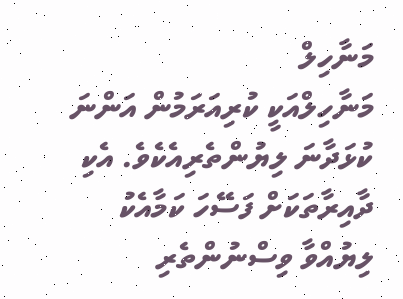މަނާހިލް
މަނާހިލްއަކީ ކުރިއަރަމުން އަންނަ ކުޅަދާނަ ލިޔުންތެރިއެކެވެ. އެކި ދާއިރާތަކަށް ފަސޭހަ ކަމާއެކު ލިޔުއްވާ ވިސްނުންތެރި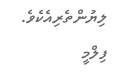ލިޔުންތެރިއެކެވެ. ފިލްމީ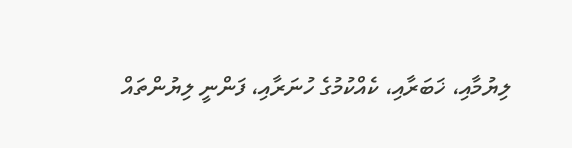ލިޔުމާއި، ޚަބަރާއި، ކެއްކުމުގެ ހުނަރާއި، ފަންނީ ލިޔުންތައް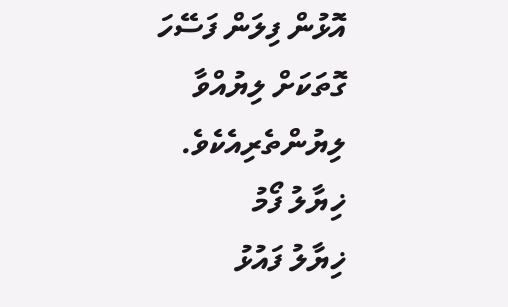އޮޅުން ފިލަން ފަސޭހަ ގޮތަކަށް ލިޔުއްވާ ލިޔުންތެރިއެކެވެ.
ޚިޔާލު ފޯމު
ޚިޔާލު ފައުޅު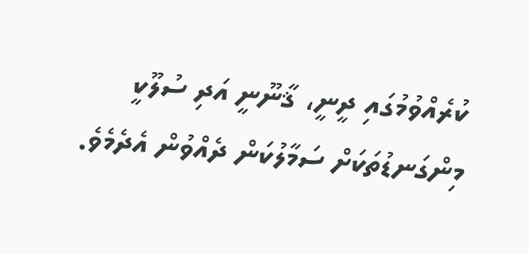ކުރެއްވުމުގައި ދީނީ، ޤާނޫނީ އަދި ސުލޫކީ މިންގަނޑުތަކަށް ސަމާލުކަން ދެއްވުން އެދެމެވެ.